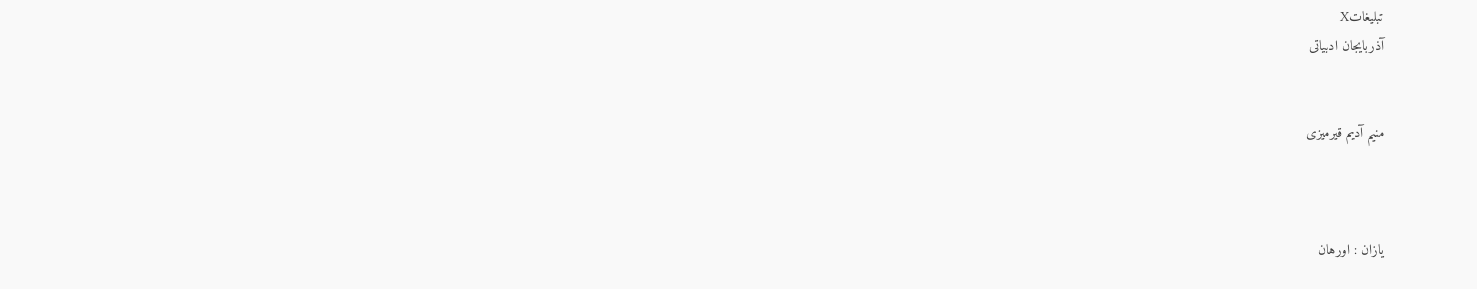تبليغاتX
آذربایجان ادبیاتی


منیم آدیم قیرمیزی



یازان : اورهان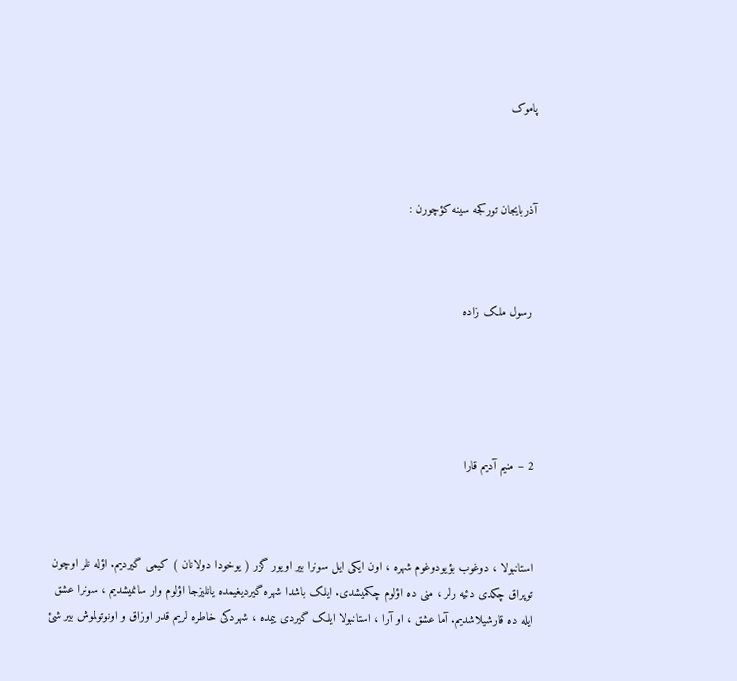پاموک



آذربایجان تورکجه سینه کؤچورن :



 رسول ملک زاده





2 – منیم آدیم قارا



استانبولا ، دوغوب بؤیودوغوم شهره ، اون ایکی ایل سونرا بیر اویور گزر ( یوخودا دولانان ) کیمی گیردیم. اؤله نلر اوچون توپراق چکدی دئیه رلر ، منی ده اؤلوم چکمیشدی. ایلک باشدا شهره گیردیغیمده یانلیزجا اؤلوم وار سانمیشدیم ، سونرا عشق ایله ده قارشیلاشدیم. آما عشق ، او آرا ، استانبولا ایلک گیردی ییمده ، شهردکی خاطره لریم قدر اوزاق و اونوتولموش بیر شئ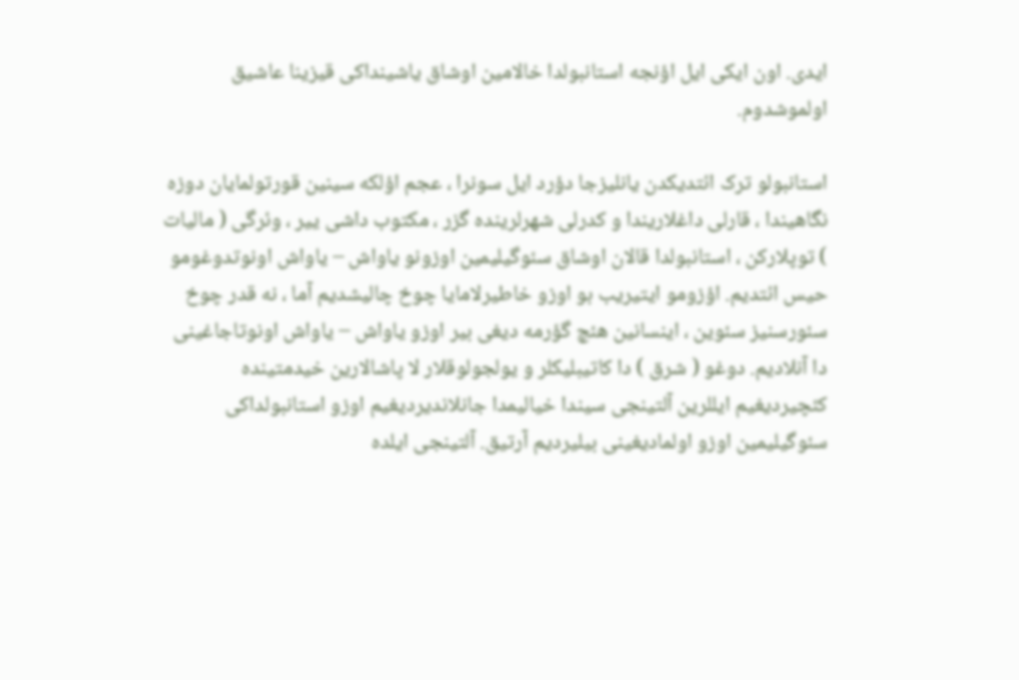ایدی. اون ایکی ایل اؤنجه استانبولدا خالامین اوشاق یاشینداکی قیزینا عاشیق اولموشدوم.

استانبولو ترک ائتدیکدن یانلیزجا دؤرد ایل سونرا ، عجم اؤلکه سینین قورتولمایان دوزه نگاهیندا ، قارلی داغلاریندا و کدرلی شهرلرینده گزر ، مکتوب داشی ییر ، وئرگی ( مالیات ) توپلارکن ، استانبولدا قالان اوشاق سئوگیلیمین اوزونو یاواش – یاواش اونوتدوغومو حیس ائتدیم. اؤزومو ایتیریب بو اوزو خاطیرلامایا چوخ چالیشدیم آما ، نه قدر چوخ سئورسنیز سئوین ، اینسانین هئچ گؤرمه دیغی بیر اوزو یاواش – یاواش اونوتاجاغینی دا آنلادیم. دوغو ( شرق ) دا کاتیبلیکلر و یولجولوقلار لا پاشالارین خیدمتینده کئچیردیغیم ایللرین آلتینجی سیندا خیالیمدا جانلاندیردیغیم اوزو استانبولداکی سئوگیلیمین اوزو اولمادیغینی بیلیردیم آرتیق. آلتینجی ایلده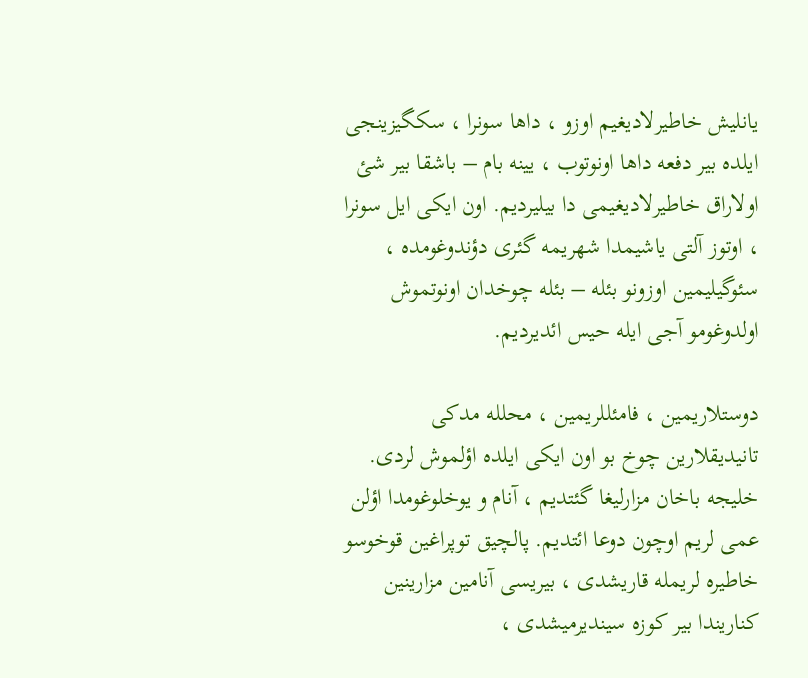یانلیش خاطیرلادیغیم اوزو ، داها سونرا ، سکگیزینجی ایلده بیر دفعه داها اونوتوب ، یینه بام – باشقا بیر شئ اولاراق خاطیرلادیغیمی دا بیلیردیم. اون ایکی ایل سونرا ، اوتوز آلتی یاشیمدا شهریمه گئری دؤندوغومده ، سئوگیلیمین اوزونو بئله – بئله چوخدان اونوتموش اولدوغومو آجی ایله حیس ائدیردیم.

دوستلاریمین ، فامئللریمین ، محلله مدکی تانیدیقلارین چوخ بو اون ایکی ایلده اؤلموش لردی. خلیجه باخان مزارلیغا گئتدیم ، آنام و یوخلوغومدا اؤلن عمی لریم اوچون دوعا ائتدیم. پالچیق توپراغین قوخوسو خاطیره لریمله قاریشدی ، بیریسی آنامین مزارینین کناریندا بیر کوزه سیندیرمیشدی ،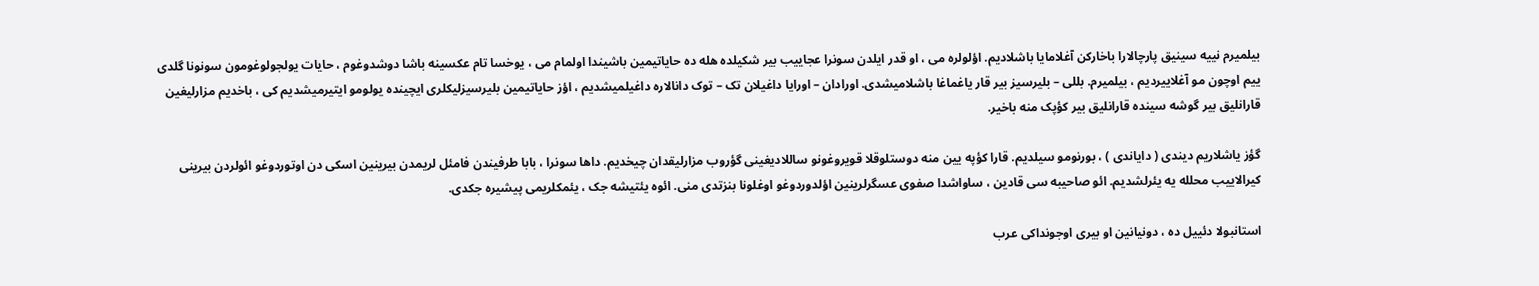بیلمیرم نییه سینیق پارچالارا باخارکن آغلامایا باشلادیم. اؤلولره می ، او قدر ایلدن سونرا عجاییب بیر شکیلده هله ده حایاتیمین باشیندا اولمام می ، یوخسا تام عکسینه باشا دوشدوغوم ، حایات یولجولوغومون سونونا گلدی ییم اوچون مو آغلاییردیم ، بیلمیرم. بللی – بلیرسیز بیر قار یاغماغا باشلامیشدی. اورادان – اورایا داغیلان تک – توک دانالاره داغیلمیشدیم ، اؤز حایاتیمین بلیرسیزلیکلری ایچینده یولومو ایتیرمیشدیم کی ، باخدیم مزارلیغین قارانلیق بیر گوشه سینده قارانلیق بیر کؤپک منه باخیر.

گؤز یاشلاریم دیندی ( دایاندی ) ، بورنومو سیلدیم. قارا کؤپه یین منه دوستلوقلا قویروغونو ساللادیغینی گؤروب مزارلیقدان چیخدیم. داها سونرا ، بابا طرفیندن فامئل لریمدن بیرینین اسکی دن اوتوردوغو ائولردن بیرینی کیرالاییب محلله یه یئرلشدیم. ائو صاحیبه سی قادین ، ساواشدا صفوی عسگرلرینین اؤلدوردوغو اوغلونا بنزتدی منی. ائوه یئتیشه جک ، یئمکلریمی پیشیره جکدی.

استانبولا دئییل ده ، دونیانین او بیری اوجونداکی عرب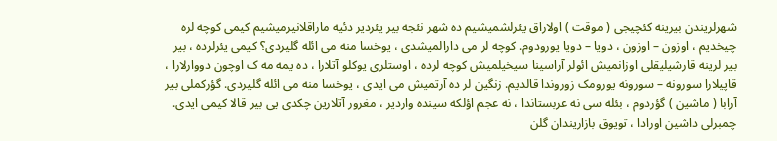شهرلریندن بیرینه کئچیجی ( موقت ) اولاراق یئرلشمیشیم ده شهر نئجه بیر یئردیر دئیه ماراقلانیرمیشیم کیمی کوچه لره چیخدیم ، اوزون – اوزون ، دویا – دویا یورودوم. کوچه لر می دارالمیشدی ، یوخسا منه می ائله گلیردی؟ کیمی یئرلرده ، بیر بیر لرینه قارشیلیقلی اوزانمیش ائولر آراسینا سیخیلمیش کوچه لرده ، اوستلری یوکلو آتلارا ، ده یمه مه ک اوچون دووارلارا ، قاپیلارا سورونه – سورونه یورومک زوروندا قالدیم. زنگین لر ده آرتمیش می ایدی ، یوخسا منه می ائله گلیردی. گؤرکملی بیر آرابا ( ماشین ) گؤردوم ، بئله سی نه عربستاندا ، نه عجم اؤلکه سینده واردیر ، مغرور آتلارین چکدی یی بیر قالا کیمی ایدی. چمبرلی داشین اورادا ، تویوق بازاریندان گلن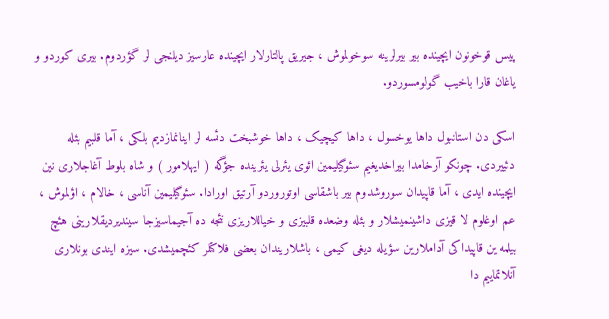پیس قوخونون ایچینده بیر بیرلرینه سوخولموش ، جیریق پالتارلار ایچینده عارسیز دیلنجی لر گؤردوم. بیری کوردو و یاغان قارا باخیب گولومسوردو.

اسکی دن استانبول داها یوخسول ، داها کیچیک ، داها خوشبخت دئسه لر اینانمازدیم بلکی ، آما قلبیم بئله دئییردی. چونکو آرخامدا بیراخدیغیم سئوگیلیمین ائوی یئرلی یئرینده جؤگه ( ایهلامور ) و شاه بلوط آغاجلاری نین ایچینده ایدی ، آما قاپیدان سوروشدوم بیر باشقاسی اوتوروردو آرتیق اورادا. سئوگیلیمین آناسی ، خالام ، اؤلموش ، عم اوغلوم لا قیزی داشینمیشلار و بئله وضعده قلبیزی و خیاللاریزی نئجه ده آجیماسیزجا سیندیردیقلارینی هئچ بیلمه ین قاپیداکی آداملارین سؤیله دیغی کیمی ، باشلاریندان بعضی فلاکتلر کئچمیشدی. سیزه ایندی بونلاری آنلاتماییم دا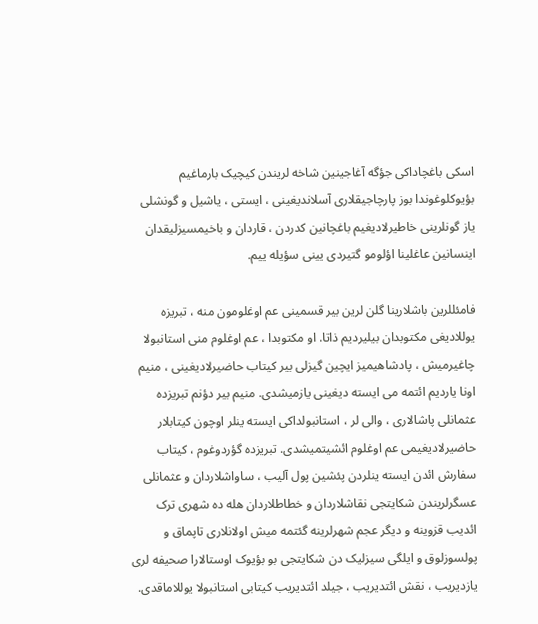اسکی باغچاداکی جؤگه آغاجینین شاخه لریندن کیچیک بارماغیم بؤیوکلوغوندا بوز پارچاجیقلاری آسلاندیغینی ، ایستی ، یاشیل و گونشلی یاز گونلرینی خاطیرلادیغیم باغچانین کدردن ، قاردان و باخیمسیزلیقدان اینسانین عاغلینا اؤلومو گتیردی یینی سؤیله ییم.

فامئللرین باشلارینا گلن لرین بیر قسمینی عم اوغلومون منه ، تبریزه یوللادیغی مکتوبدان بیلیردیم ذاتا. او مکتوبدا ، عم اوغلوم منی استانبولا چاغیرمیش ، پادشاهیمیز ایچین گیزلی بیر کیتاب حاضیرلادیغینی ، منیم اونا یاردیم ائتمه می ایسته دیغینی یازمیشدی. منیم بیر دؤنم تبریزده عثمانلی پاشالاری ، والی لر ، استانبولداکی ایسته ینلر اوچون کیتابلار حاضیرلادیغیمی عم اوغلوم ائشیتمیشدی. تبریزده گؤردوغوم ، کیتاب سفارش ائدن ایسته ینلردن پئشین پول آلیب ، ساواشلاردان و عثمانلی عسگرلریندن شکایتجی نقاشلاردان و خطاطلاردان هله ده شهری ترک ائدیب قزوینه و دیگر عجم شهرلرینه گئتمه میش اولانلاری تاپماق و پولسوزلوق و ایلگی سیزلیک دن شکایتجی بو بؤیوک اوستالارا صحیفه لری یازدیریب ، نقش ائتدیریب ، جیلد ائتدیریب کیتابی استانبولا یوللاماقدی.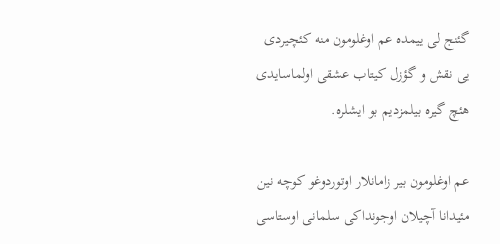گئنج لی ییمده عم اوغلومون منه کئچیردی یی نقش و گؤزل کیتاب عشقی اولماسایدی هئچ گیره بیلمزدیم بو ایشلره.

عم اوغلومون بیر زامانلار اوتوردوغو کوچه نین مئیدانا آچیلان اوجونداکی سلمانی اوستاسی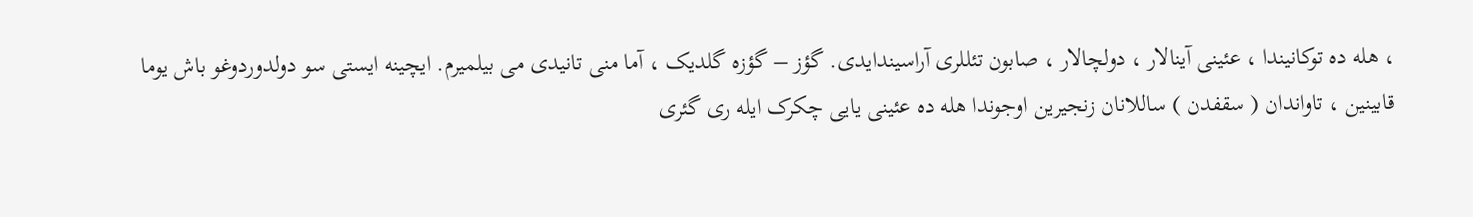، هله ده توکانیندا ، عئینی آینالار ، دولچالار ، صابون تئللری آراسیندایدی. گؤز – گؤزه گلدیک ، آما منی تانیدی می بیلمیرم. ایچینه ایستی سو دولدوردوغو باش یوما قابینین ، تاواندان ( سقفدن ) ساللانان زنجیرین اوجوندا هله ده عئینی یایی چکرک ایله ری گئری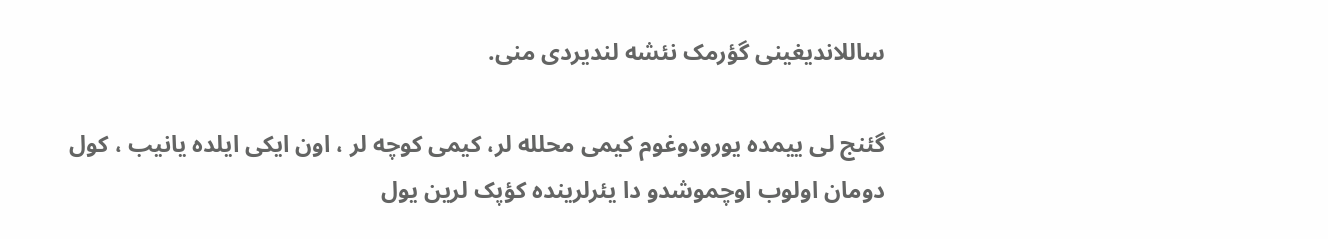ساللاندیغینی گؤرمک نئشه لندیردی منی.

گئنج لی ییمده یورودوغوم کیمی محلله لر، کیمی کوچه لر ، اون ایکی ایلده یانیب ، کول دومان اولوب اوچموشدو دا یئرلرینده کؤپک لرین یول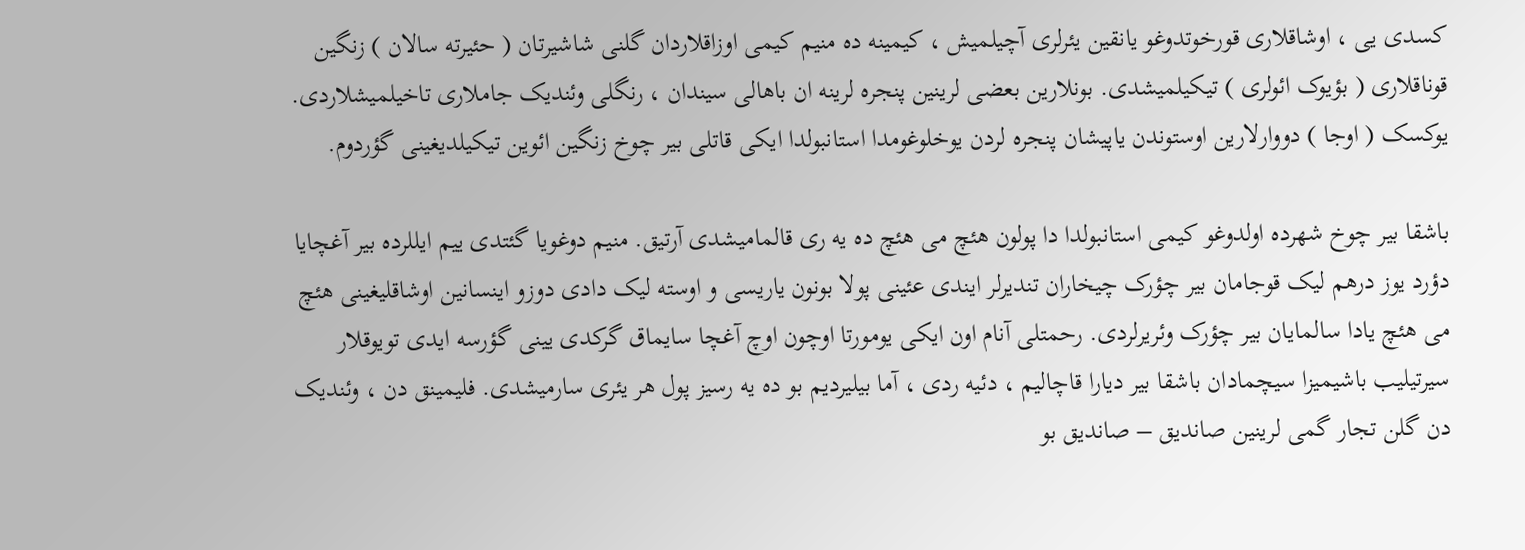کسدی یی ، اوشاقلاری قورخوتدوغو یانقین یئرلری آچیلمیش ، کیمینه ده منیم کیمی اوزاقلاردان گلنی شاشیرتان ( حئیرته سالان ) زنگین قوناقلاری ( بؤیوک ائولری ) تیکیلمیشدی. بونلارین بعضی لرینین پنجره لرینه ان باهالی سیندان ، رنگلی وئندیک جاملاری تاخیلمیشلاردی. یوکسک ( اوجا ) دووارلارین اوستوندن یاپیشان پنجره لردن یوخلوغومدا استانبولدا ایکی قاتلی بیر چوخ زنگین ائوین تیکیلدیغینی گؤردوم.

باشقا بیر چوخ شهرده اولدوغو کیمی استانبولدا دا پولون هئچ می هئچ ده یه ری قالمامیشدی آرتیق. منیم دوغویا گئتدی ییم ایللرده بیر آغچایا دؤرد یوز درهم لیک قوجامان بیر چؤرک چیخاران تندیرلر ایندی عئینی پولا بونون یاریسی و اوسته لیک دادی دوزو اینسانین اوشاقلیغینی هئچ می هئچ یادا سالمایان بیر چؤرک وئریرلردی. رحمتلی آنام اون ایکی یومورتا اوچون اوچ آغچا سایماق گرکدی یینی گؤرسه ایدی تویوقلار سیرتیلیب باشیمیزا سیچمادان باشقا بیر دیارا قاچالیم ، دئیه ردی ، آما بیلیردیم بو ده یه رسیز پول هر یئری سارمیشدی. فلیمینق دن ، وئندیک دن گلن تجار گمی لرینین صاندیق – صاندیق بو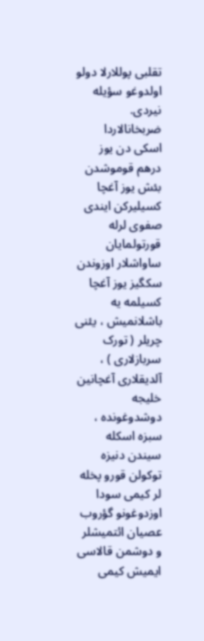تقلبی پوللارلا دولو اولدوغو سؤیله نیردی. ضربخانالاردا اسکی دن یوز درهم قوموشدن بئش یوز آغچا کسیلیرکن ایندی صفوی لرله قورتولمایان ساواشلار اوزوندن سکگیز یوز آغچا کسیلمه یه باشلانمیش ، یئنی چریلر ( تورک سربازلاری ) ، آلدیقلاری آغچانین خلیجه دوشدوغونده ، سبزه اسکله سیندن دنیزه توکولن قورو پخله لر کیمی سودا اوزدوغونو گؤروب عصیان ائتمیشلر و دوشمن قالاسی ایمیش کیمی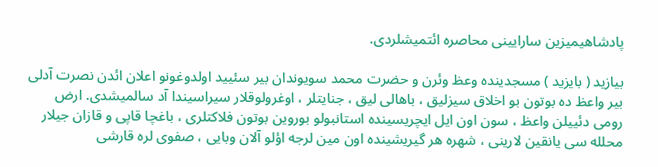پادشاهیمیزین سارایینی محاصره ائتمیشلردی.

بیازید ( بایزید ) مسجدینده وعظ وئرن و حضرت محمد سویوندان بیر سئیید اولدوغونو اعلان ائدن نصرت آدلی بیر واعظ ده بوتون بو اخلاق سیزلیق ، باهالی لیق ، جنایتلر ، اوغرولوقلار سیراسیندا آد سالمیشدی. ارض رومی دئییلن واعظ ، سون اون ایل ایچریسینده استانبولو بوروین بوتون فلاکتلری ، باغچا قاپی و قازان جیلار محلله سی یانقین لارینی ، شهره هر گیریشینده اون مین لرجه اؤلو آلان وبایی ، صفوی لره قارشی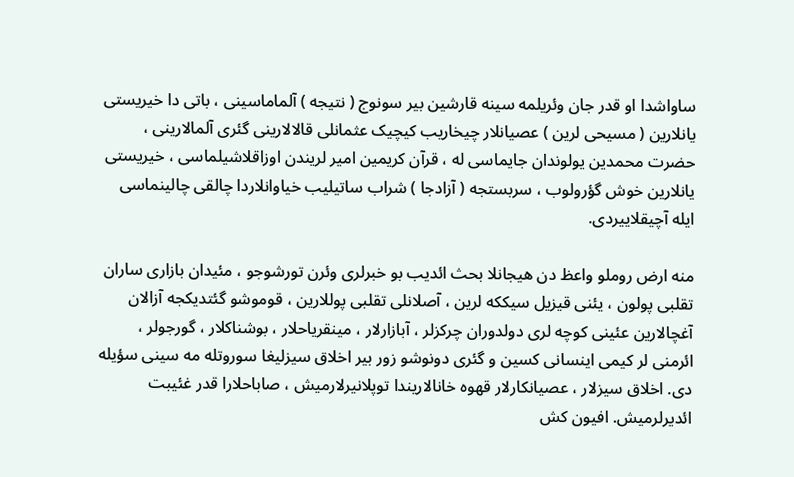ساواشدا او قدر جان وئریلمه سینه قارشین بیر سونوج ( نتیجه ) آلماماسینی ، باتی دا خیریستی یانلارین ( مسیحی لرین ) عصیانلار چیخاریب کیچیک عثمانلی قالالارینی گئری آلمالارینی ، حضرت محمدین یولوندان جایماسی له ، قرآن کریمین امیر لریندن اوزاقلاشیلماسی ، خیریستی یانلارین خوش گؤرولوب ، سربستجه ( آزادجا ) شراب ساتیلیب خیاوانلاردا چالقی چالینماسی ایله آچیقلاییردی.

منه ارض روملو واعظ دن هیجانلا بحث ائدیب بو خبرلری وئرن تورشوجو ، مئیدان بازاری ساران تقلبی پولون ، یئنی قیزیل سیککه لرین ، آصلانلی تقلبی پوللارین ، قوموشو گئتدیکجه آزالان آغچالارین عئینی کوچه لری دولدوران چرکزلر ، آبازارلار ، مینقریاحلار ، بوشناکلار ، گورجولر ، ائرمنی لر کیمی اینسانی کسین و گئری دونوشو زور بیر اخلاق سیزلیغا سوروتله مه سینی سؤیله دی. اخلاق سیزلار ، عصیانکارلار قهوه خانالاریندا توپلانیرلارمیش ، صاباحلارا قدر غئیبت ائدیرلرمیش. افیون کش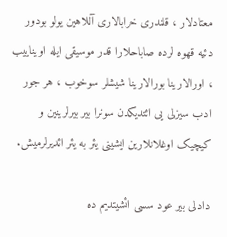معتادلار ، قلندری خرابالاری آللاهین یولو بودور دئیه قهوه لرده صاباحلارا قدر موسیقی ایله اویناییب ، اورالارینا بورالارینا شیشلر سوخوب ، هر جور ادب سیزلی یی ائتدیکدن سونرا بیر بیرلرینین و کیچیک اوغلانلارین ایشینی یئر به یئر ائدیرلرمیش.

دادلی بیر عود سسی ائشیتدیم ده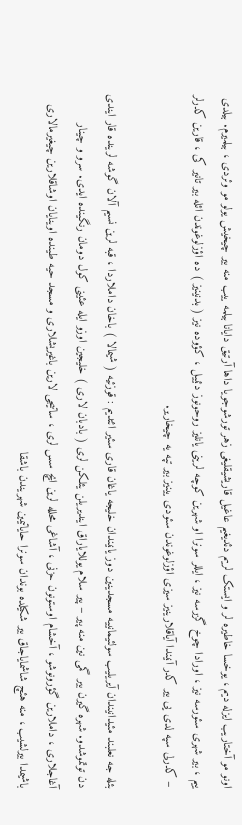اونو مو آختاریب ایزله دیم ، یوخسا خاطیره لر و ایستک لریم دئدیغیم عاغیل قاریشیقلیغی زهر تورشوجویا داها آرتیق دایانا بیلمه ییب منه بیر چیخیش یولو مو وئردی ، بیلمیرم. بیلدی ییم ، بیر شهری سئورسه نیز ، اورادا چوخ گزرسه نیز ، ایللر سونرا او شهرین کوچه لرینی یانلیز روحونوز دئییل ، کؤوده نیز ( بدنینیز ) ده اؤزلوغوندن ائله بیر تانیر کی ، قارین کدرلر – کدرلی سپه لدی یی بیر کدر آنیندا آیاقلارینیز سیزی اؤزلوغوندن سئودی یینیز بیر تپه یه چیخاریر.

بئله جه نعلبند مئیدانیندان آیریلیب سولئیمانییه مسجدینین دوز یانیندان خلیجه یاغان قاری سئیر ائتدیم : قوزئیه ( شیمالا ) باخان داملاردا ، قبه لرین نسیم آلان گوشه لرینده قار ایندی دن توتموشدو. شهره گیرن بیر گمی نین منه پیر – پیر سلام یوللایاراق ایندیریلن یئلکن لری ( بادبان لاری ) خلیجین اوزو ایله عئینی کول دومان رنگینده ایدی. سرو و چینار آغاجلاری ، داملارین گؤرونوشو ، آخشام اوستونون حزنی ، آشاغی محلله لرین ایچ سس لری ، ساتیجی لارین باغیریشلاری و مسجد حیه طینده اوینایان اوشاقلارین چیغیرمالاری باشیمدا بیرلشیب ، منه هئچ شاشمایاجاق بیر شکیلده بوندان سونرا حایاتیمین شهریندن باشقا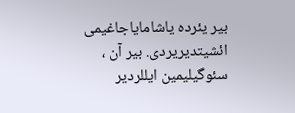بیر یئرده یاشامایاجاغیمی ائشیتدیریردی. بیر آن ، سئوگیلیمین ایللردیر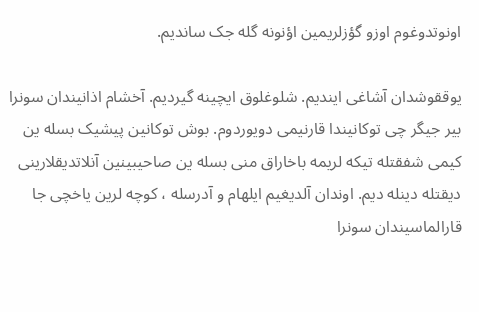اونوتدوغوم اوزو گؤزلریمین اؤنونه گله جک ساندیم.

یوققوشدان آشاغی ایندیم. شلوغلوق ایچینه گیردیم. آخشام اذانیندان سونرا بیر جیگر چی توکانیندا قارنیمی دویوردوم. بوش توکانین پیشیک بسله ین کیمی شفقتله تیکه لریمه باخاراق منی بسله ین صاحیبینین آنلاتدیقلارینی دیقتله دینله دیم. اوندان آلدیغیم ایلهام و آدرسله ، کوچه لرین یاخچی جا قارالماسیندان سونرا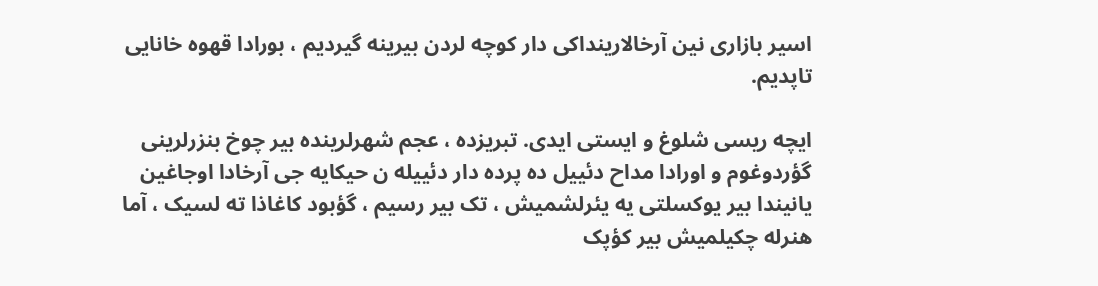اسیر بازاری نین آرخالارینداکی دار کوچه لردن بیرینه گیردیم ، بورادا قهوه خانایی تاپدیم.

ایچه ریسی شلوغ و ایستی ایدی. تبریزده ، عجم شهرلرینده بیر چوخ بنزرلرینی گؤردوغوم و اورادا مداح دئییل ده پرده دار دئییله ن حیکایه جی آرخادا اوجاغین یانیندا بیر یوکسلتی یه یئرلشمیش ، تک بیر رسیم ، گؤبود کاغاذا ته لسیک ، آما هنرله چکیلمیش بیر کؤپک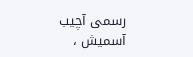رسمی آچیب آسمیش ،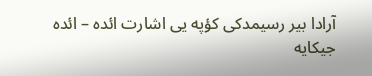آرادا بیر رسیمدکی کؤپه یی اشارت ائده – ائده جیکایه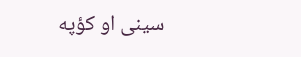سینی او کؤپه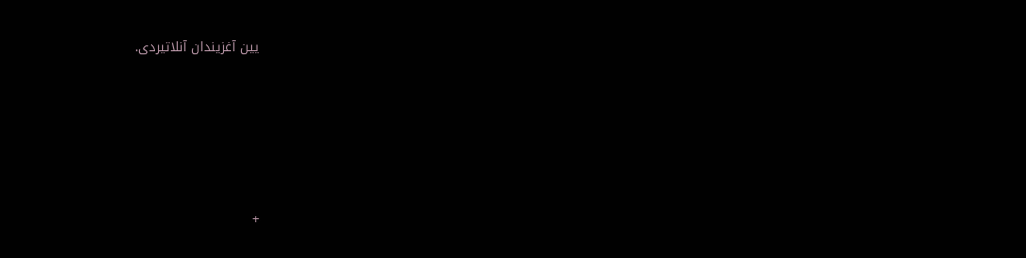یین آغزیندان آنلاتیردی.





+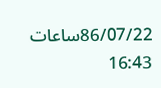86/07/22ساعات 16:43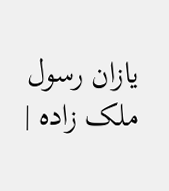يازان رسول ملک زاده |